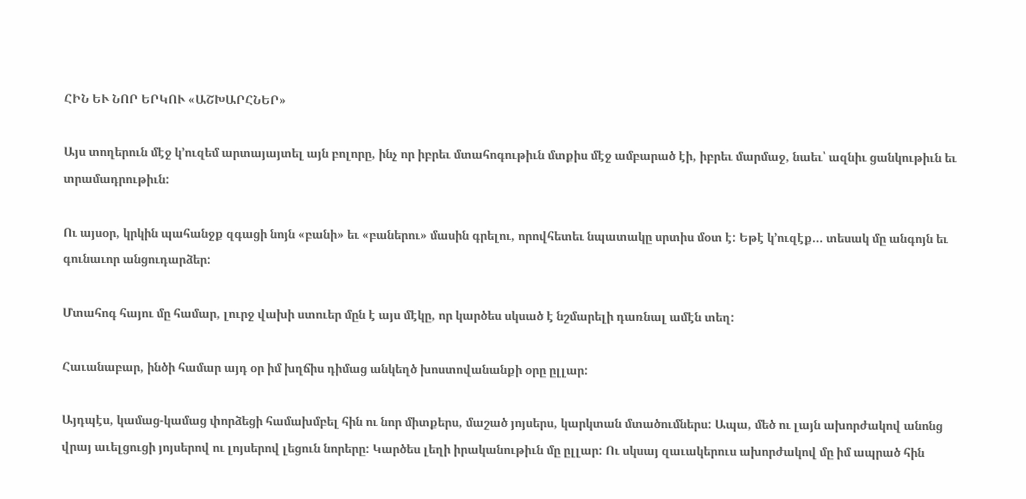ՀԻՆ ԵՒ ՆՈՐ ԵՐԿՈՒ «ԱՇԽԱՐՀՆԵՐ»

Այս տողերուն մէջ կ՚ուզեմ արտայայտել այն բոլորը, ինչ որ իբրեւ մտահոգութիւն մտքիս մէջ ամբարած էի, իբրեւ մարմաջ, նաեւ՝ ազնիւ ցանկութիւն եւ տրամադրութիւն:

Ու այսօր, կրկին պահանջք զգացի նոյն «բանի» եւ «բաներու» մասին գրելու, որովհետեւ նպատակը սրտիս մօտ է: Եթէ կ՚ուզէք… տեսակ մը անգոյն եւ գունաւոր անցուդարձեր:

Մտահոգ հայու մը համար, լուրջ վախի ստուեր մըն է այս մէկը, որ կարծես սկսած է նշմարելի դառնալ ամէն տեղ:

Հաւանաբար, ինծի համար այդ օր իմ խղճիս դիմաց անկեղծ խոստովանանքի օրը ըլլար:

Այդպէս, կամաց-կամաց փորձեցի համախմբել հին ու նոր միտքերս, մաշած յոյսերս, կարկտան մտածումներս: Ապա, մեծ ու լայն ախորժակով անոնց վրայ աւելցուցի յոյսերով ու լոյսերով լեցուն նորերը: Կարծես լեղի իրականութիւն մը ըլլար: Ու սկսայ զաւակերուս ախորժակով մը իմ ապրած հին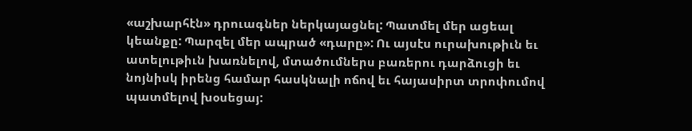«աշխարհէն» դրուագներ ներկայացնել: Պատմել մեր ացեալ կեանքը: Պարզել մեր ապրած «դարը»: Ու այսէս ուրախութիւն եւ ատելութիւն խառնելով, մտածումներս բառերու դարձուցի եւ նոյնիսկ իրենց համար հասկնալի ոճով եւ հայասիրտ տրոփումով պատմելով խօսեցայ: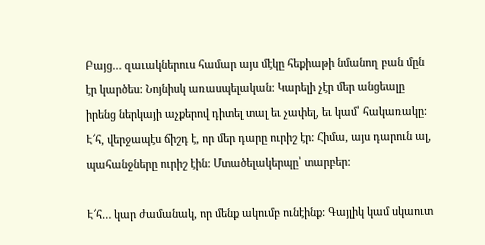Բայց… զաւակներուս համար այս մէկը հեքիաթի նմանող բան մըն էր կարծես: Նոյնիսկ առասպելական: Կարելի չէր մեր անցեալը իրենց ներկայի աչքերով դիտել տալ եւ չափել, եւ կամ՝ հակառակը: Է՜հ, վերջապէս ճիշդ է, որ մեր դարը ուրիշ էր: Հիմա, այս դարուն ալ, պահանջները ուրիշ էին: Մտածելակերպը՝ տարբեր:

Է՜հ… կար ժամանակ, որ մենք ակումբ ունէինք: Գայլիկ կամ սկաուտ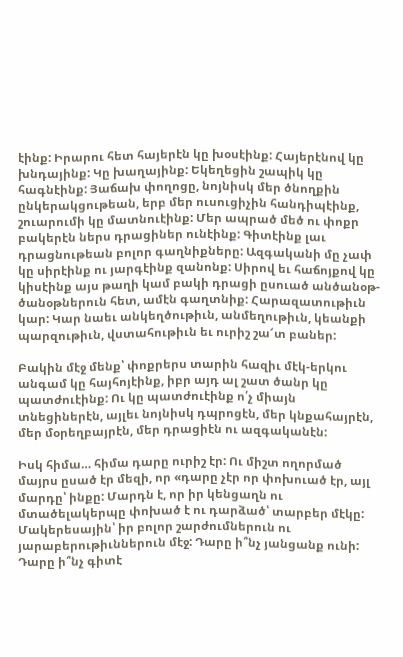էինք: Իրարու հետ հայերէն կը խօսէինք: Հայերէնով կը խնդայինք: Կը խաղայինք: Եկեղեցին շապիկ կը հագնէինք: Յաճախ փողոցը, նոյնիսկ մեր ծնողքին ընկերակցութեան, երբ մեր ուսուցիչին հանդիպէինք, շուարումի կը մատնուէինք: Մեր ապրած մեծ ու փոքր բակերէն ներս դրացիներ ունէինք: Գիտէինք լաւ դրացնութեան բոլոր գաղնիքները: Ազգականի մը չափ կը սիրէինք ու յարգէինք զանոնք: Սիրով եւ հաճոյքով կը կիսէինք այս թաղի կամ բակի դրացի ըսուած անծանօթ-ծանօթներուն հետ, ամէն գաղտնիք: Հարազատութիւն կար: Կար նաեւ անկեղծութիւն, անմեղութիւն, կեանքի պարզութիւն, վստահութիւն եւ ուրիշ շա՜տ բաներ:

Բակին մէջ մենք՝ փոքրերս տարին հազիւ մէկ-երկու անգամ կը հայհոյէինք, իբր այդ ալ շատ ծանր կը պատժուէինք: Ու կը պատժուէինք ո՛չ միայն տնեցիներէն, այլեւ նոյնիսկ դպրոցէն, մեր կնքահայրէն, մեր մօրեղբայրէն, մեր դրացիէն ու ազգականէն:

Իսկ հիմա… հիմա դարը ուրիշ էր: Ու միշտ ողորմած մայրս ըսած էր մեզի, որ «դարը չէր որ փոխուած էր, այլ մարդը՝ ինքը: Մարդն է, որ իր կենցաղն ու մտածելակերպը փոխած է ու դարձած՝ տարբեր մէկը: Մակերեսային՝ իր բոլոր շարժումներուն ու յարաբերութիւններուն մէջ: Դարը ի՞նչ յանցանք ունի: Դարը ի՞նչ գիտէ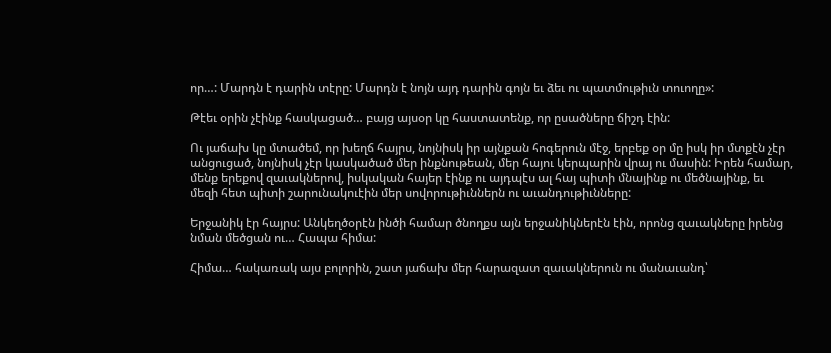որ…: Մարդն է դարին տէրը: Մարդն է նոյն այդ դարին գոյն եւ ձեւ ու պատմութիւն տուողը»:

Թէեւ օրին չէինք հասկացած… բայց այսօր կը հաստատենք, որ ըսածները ճիշդ էին:

Ու յաճախ կը մտածեմ, որ խեղճ հայրս, նոյնիսկ իր այնքան հոգերուն մէջ, երբեք օր մը իսկ իր մտքէն չէր անցուցած, նոյնիսկ չէր կասկածած մեր ինքնութեան, մեր հայու կերպարին վրայ ու մասին: Իրեն համար, մենք երեքով զաւակներով, իսկական հայեր էինք ու այդպէս ալ հայ պիտի մնայինք ու մեծնայինք, եւ մեզի հետ պիտի շարունակուէին մեր սովորութիւններն ու աւանդութիւնները:

Երջանիկ էր հայրս: Անկեղծօրէն ինծի համար ծնողքս այն երջանիկներէն էին, որոնց զաւակները իրենց նման մեծցան ու… Հապա հիմա:

Հիմա… հակառակ այս բոլորին, շատ յաճախ մեր հարազատ զաւակներուն ու մանաւանդ՝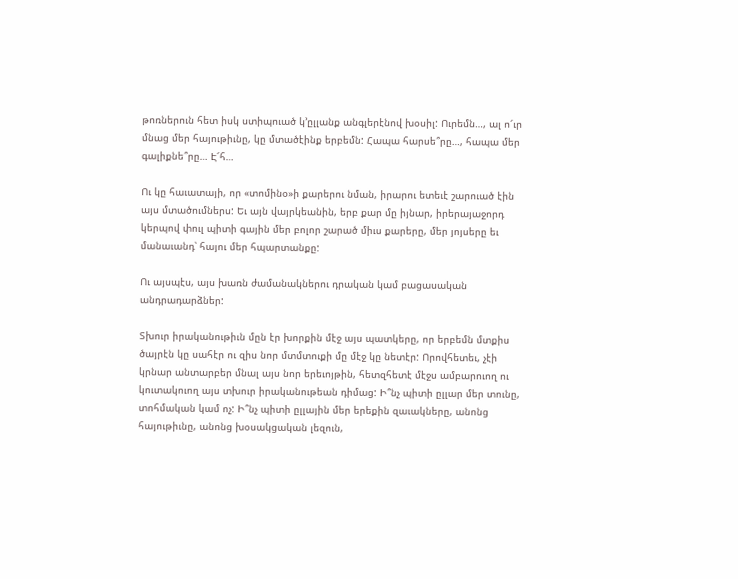թոռներուն հետ իսկ ստիպուած կ՚ըլլանք անգլերէնով խօսիլ: Ուրեմն…, ալ ո՜ւր մնաց մեր հայութիւնը, կը մտածէինք երբեմն: Հապա հարսե՞րը…, հապա մեր գալիքնե՞րը… Է՜հ…

Ու կը հաւատայի, որ «տոմինօ»ի քարերու նման, իրարու ետեւէ շարուած էին այս մտածումներս: Եւ այն վայրկեանին, երբ քար մը իյնար, իրերայաջորդ կերպով փուլ պիտի գային մեր բոլոր շարած միւս քարերը, մեր յոյսերը եւ մանաւանդ՝ հայու մեր հպարտանքը:

Ու այսպէս, այս խառն ժամանակներու դրական կամ բացասական անդրադարձներ:

Տխուր իրականութիւն մըն էր խորքին մէջ այս պատկերը, որ երբեմն մտքիս ծայրէն կը սահէր ու զիս նոր մտմտուքի մը մէջ կը նետէր: Որովհետեւ, չէի կրնար անտարբեր մնալ այս նոր երեւոյթին, հետզհետէ մէջս ամբարուող ու կուտակուող այս տխուր իրականութեան դիմաց: Ի՞նչ պիտի ըլլար մեր տունը, տոհմական կամ ոչ: Ի՞նչ պիտի ըլլային մեր երեքին զաւակները, անոնց հայութիւնը, անոնց խօսակցական լեզուն,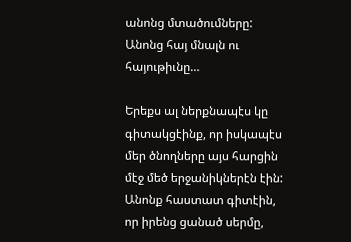անոնց մտածումները: Անոնց հայ մնալն ու հայութիւնը…

Երեքս ալ ներքնապէս կը գիտակցէինք, որ իսկապէս մեր ծնողները այս հարցին մէջ մեծ երջանիկներէն էին: Անոնք հաստատ գիտէին, որ իրենց ցանած սերմը,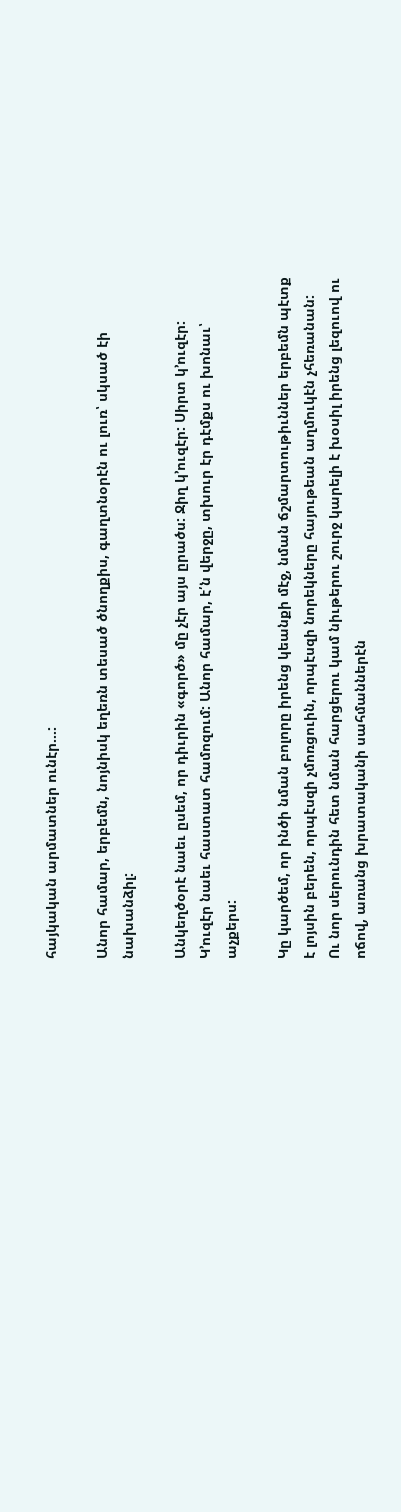հայկական արմատներ ունէր…:

Անոր համար, երբեմն, նոյնիսկ եղեռն տեսած ծնողքիս, գաղտնօրէն ու լուռ՝ սկսած էի նախանձիլ:

Անկեղծօրէ նաեւ ըսեմ, որ դիւրին «գործ» մը չէր այս ըրածս: Ջիղ կ՚ուզէր: Սիրտ կ՚ուզէր: Կ՚ուզէր նաեւ հաստատ համոզում: Անոր համար, է՛ն վերջը, տխուր էր դէմքս ու խոնաւ՝ աչքերս:

Կը կարծեմ, որ ինծի նման բոլորը իրենց կեանքի մէջ, նման ճշմարտութիւններ երբեմն պէտք է լոյսին բերեն, որպէսզի չմոռցուին, որպէսզի նորեկները հայութեան աղմուկէն չհեռանան: Ու նոր սերունդին հետ նման հարցերու կամ նիւթերու շուրջ կարելի է խօսիլ իրենց լեզուով ու ոճով, առանց խրատականի սահմաններէն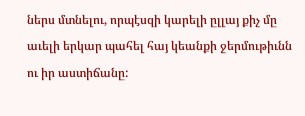ներս մտնելու, որպէսզի կարելի ըլլայ քիչ մը աւելի երկար պահել հայ կեանքի ջերմութիւնն ու իր աստիճանը: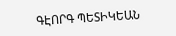ԳԷՈՐԳ ՊԵՏԻԿԵԱՆ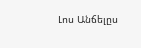Լոս Անճելըս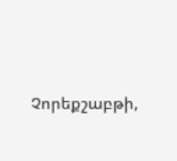Չորեքշաբթի,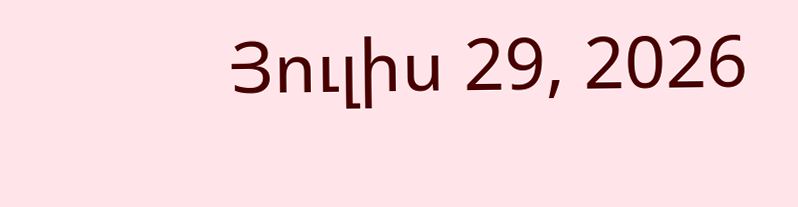Յուլիս 29, 2026